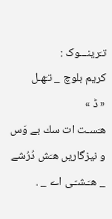تـَرینـــوک :
کریم بلوچ _ تـَهـل
« ڈ »
هـَسـت ات سك بے وَس و نيزگاريں هـَش دُرُشے _ هـَـشـّـی اے _ .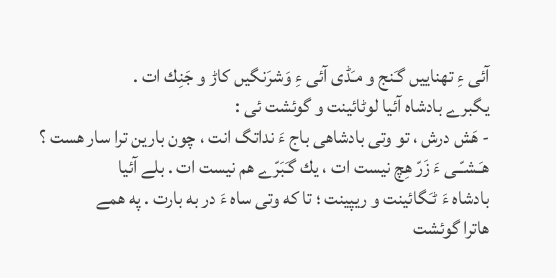آئی ءِ تهناييں گـَنج و مـَڈی آئی ءِ وَشرَنگيں كاڑ و جَنِك ات .
يگبرے بادشاه آئيا لوٹائينت و گوئشت ئی :
- هَش درش ، تو وتی بادشاهی باج ءَ نداتگ انت ، چون بارين ترا سار هست ؟
هـَـشـّـی ءَ زَرّ هِچ نيست ات ، يك گـَبَرّے هم نيست ات . بلے آئيا
بادشاه ءَ ٹـَگائينت و ريپينت ؛ تا كه وتی ساه ءَ در به بارت . په همے
هاترا گوئشت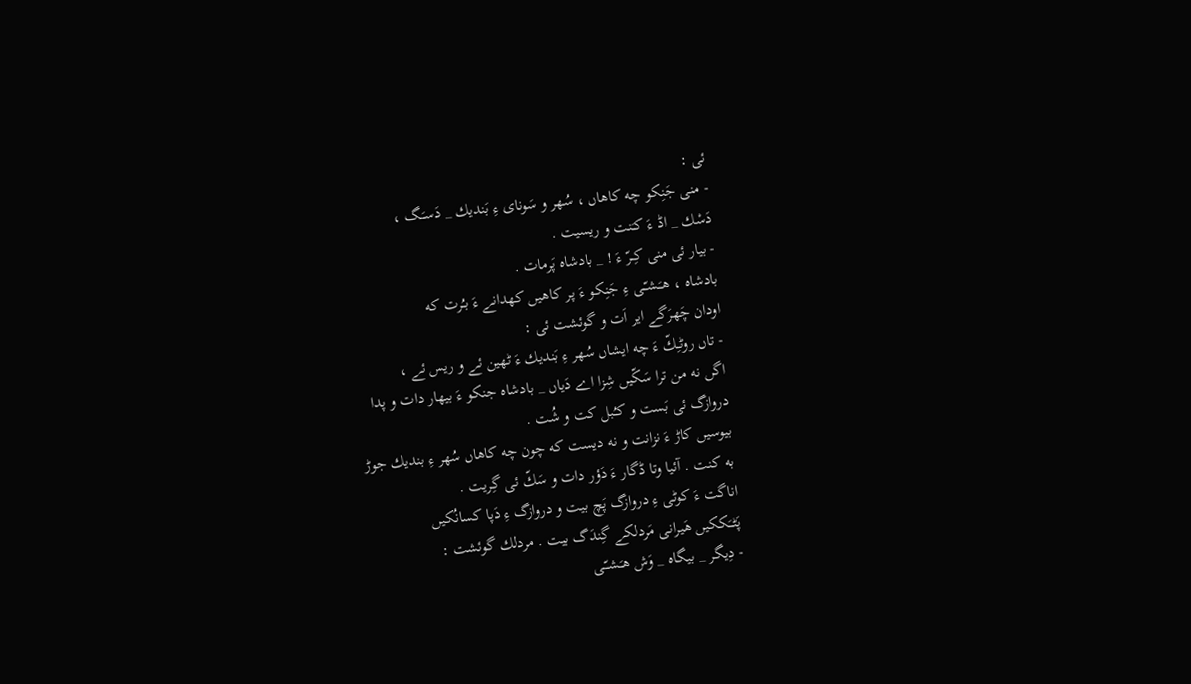ئی :
- منی جَنِكو چه كاهاں ، سُهر و سَونای ءِ بَنديك _ دَسـَـگ ،
دَسْك _ اڈ ءَ كـَنت و ريسيت .
- بيار ئی منی كِــرّ ءَ ! _ بادشاه پَرمات .
بادشاه ، هـَـشـّـی ءِ جَنِكو ءَ پر كاهيں كهدانے ءَ بـُرت كه
اودان چَهرَگے اير اَت و گوئشت ئی :
- تاں روٹـِكّ ءَ چه ايشاں سُهر ءِ بَنديك ءَ ٹهين ئے و ريس ئے ،
اگں نه من ترا سَكّيں شِزا اے دَياں _ بادشاه جنكو ءَ بيهار دات و پدا
دروازگ ئی بَست و كـُبل كت و شُت .
بيوسيں كاڑ ءَ نزانت و نه ديست كه چون چه كاهاں سُهر ءِ بنديك جوڑ
به كنت . آئيا وتا ڈگار ءَ دَؤر دات و سَكّ ئی گِريت .
اناگت ءَ كوٹی ءِ دروازگ پَچ بيت و دروازگ ءِ دَپا كسانُكيں
پَٹــَككيں هَيرانی مَردلكے گِندَگ بيت . مردلك گوئشت :
- دِيگر _ بيگاه _ وَش هـَـشـّـی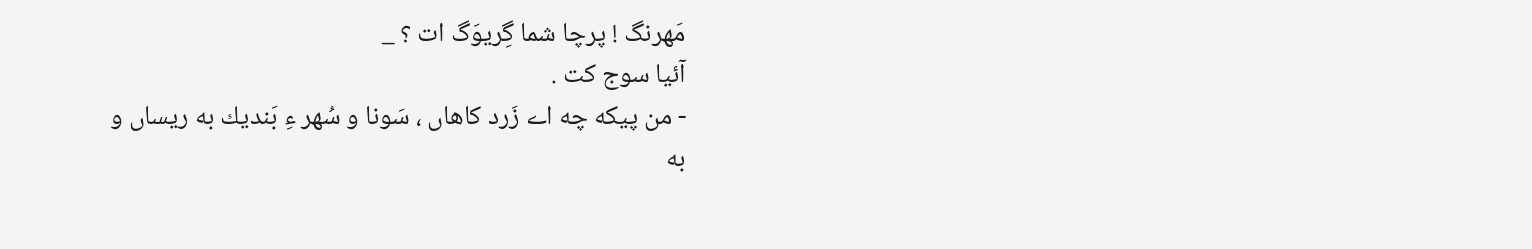مَهرنگ ! پرچا شما گِريوَگ ات ؟ _
آئيا سوج كت .
- من پيكه چه اے زَرد كاهاں ، سَونا و سُهر ءِ بَنديك به ريساں و
به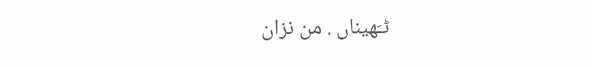ٹـَهيناں . من نزان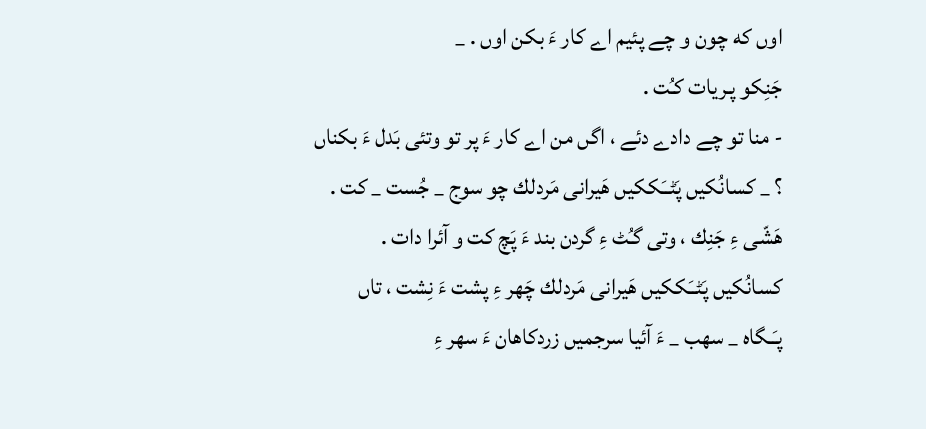اوں كه چون و چے پئيم اے كار ءَ بكن اوں . _
جَنِكو پـريات كـُت .
- منا تو چے دادے دئے ، اگں من اے كار ءَ پر تو وتئی بَدل ءَ بكناں
؟ _ كسانُكيں پَٹــَككيں هَيرانی مَردلك چو سوج _ جُست _ كت .
هَشّی ءِ جَنِك ، وتی گـُٹ ءِ گردن بند ءَ پَچ كت و آئرا دات .
كسانُكيں پَٹــَككيں هَيرانی مَردلك چَهر ءِ پشت ءَ نِشت ، تاں
پـَـگاه _ سهب _ ءَ آئيا سرجميں زردكاهان ءَ سهر ءِ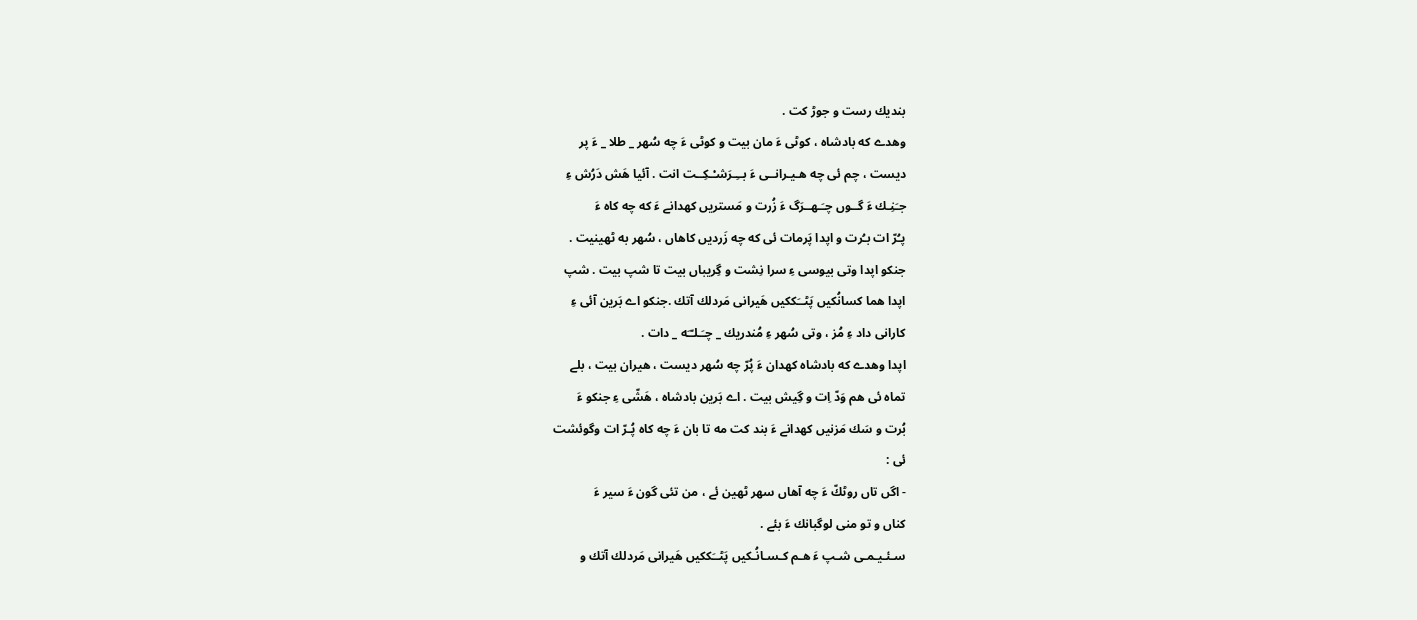بنديك رست و جوڑ كت .
وهدے كه بادشاه ، كوٹی ءَ مان بيت و كوٹی ءَ چه سُهر _ طلا _ ءَ پر
ديست ، چم ئی چه هـيـرانــی ءَ بــِـرَشـْـكِــت انت . آئيا هَش دَرُش ءِ
جـَنِـك ءَ گــوں چـَـهــرَگ ءَ زُرت و مَستريں كهدانے ءَ كه چه كاه ءَ
پـُرّ ات بـُرت و اپدا پَرمات ئی كه چه زَرديں كاهاں ، سُهر به ٹهينيت .
جنكو اپدا وتی بيوسی ءِ سرا نِشت و گِريباں بيت تا شپ بيت . شپ
اپدا هما كسانُكيں پَٹــَككيں هَيرانی مَردلك آتك .جنكو اے بَرين آئی ءِ
كارانی داد ءِ مُز ، وتی سُهر ءِ مُندريك _ چـَـلـّـَه _ دات .
اپدا وهدے كه بادشاه كهدان ءَ پُرّ چه سُهر ديست ، هيران بيت ، بلے
تماه ئی هم وَدّ اِت و گِيش بيت . اے بَرين بادشاه ، هَشّی ءِ جنكو ءَ
بُرت و سَك مَزنيں كهدانے ءَ بند كت مه تا بان ءَ چه كاه پُـرّ ات وگوئشت
ئی :
- اگں تاں روٹكّ ءَ چه آهاں سهر ٹهين ئے ، من تئی گون ءَ سير ءَ
كناں و تو منی لوگبانك ءَ بئے .
سـئـيـمـی شـپ ءَ هـم كـسـانُـكيں پَٹــَككيں هَيرانی مَردلك آتك و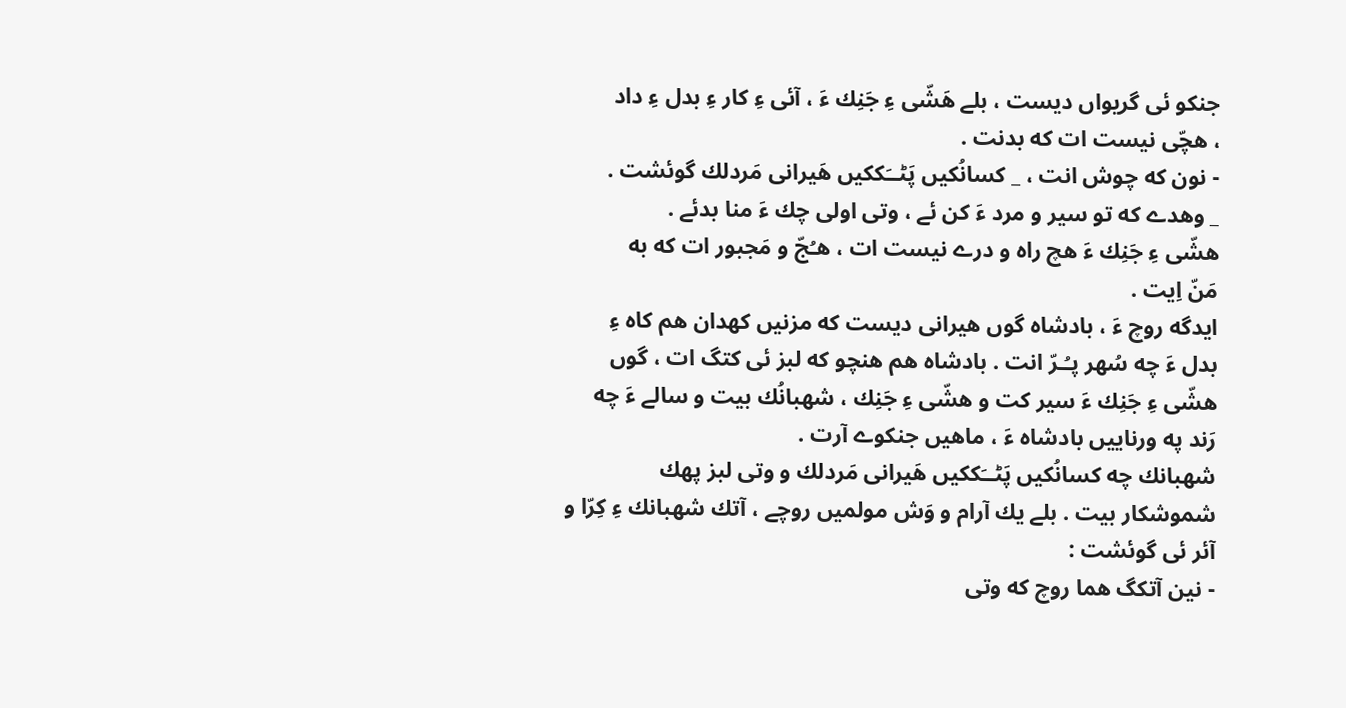جنكو ئی گريواں ديست ، بلے هَشّی ءِ جَنِك ءَ ، آئی ءِ كار ءِ بدل ءِ داد
، هچّی نيست ات كه بدنت .
- نون كه چوش انت ، _ كسانُكيں پَٹــَككيں هَيرانی مَردلك گوئشت .
_ وهدے كه تو سير و مرد ءَ كن ئے ، وتی اولی چك ءَ منا بدئے .
هشّی ءِ جَنِك ءَ هچ راه و درے نيست ات ، هـُجّ و مَجبور ات كه به
مَنّ اِيت .
ايدگه روچ ءَ ، بادشاه گوں هيرانی ديست كه مزنيں كهدان هم كاه ءِ
بدل ءَ چه سُهر پـُـرّ انت . بادشاه هم هنچو كه لبز ئی كتگ ات ، گوں
هشّی ءِ جَنِك ءَ سير كت و هشّی ءِ جَنِك ، شهبانُك بيت و سالے ءَ چه
رَند په ورناييں بادشاه ءَ ، ماهيں جنكوے آرت .
شهبانك چه كسانُكيں پَٹــَككيں هَيرانی مَردلك و وتی لبز پهك
شموشكار بيت . بلے يك آرام و وَش مولميں روچے ، آتك شهبانك ءِ كِرّا و
آئر ئی گوئشت :
- نين آتكگ هما روچ كه وتی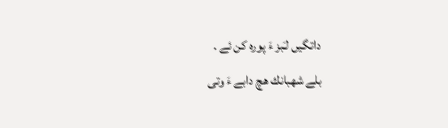داتگيں لـَبز ءَ پوره كن ئے .
بلے شهبانك هچ دابے ءَ وتی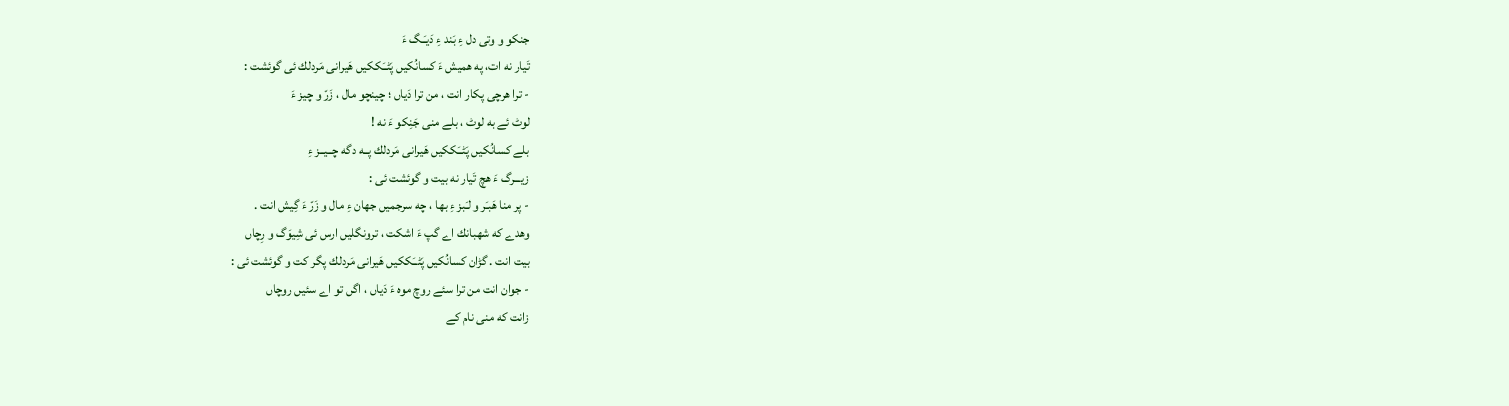جنكو و وتی دل ءِ بَند ءِ دَيـَـگ ءَ
تَيار نه ات، په هميش ءَ كسانُكيں پَٹــَككيں هَيرانی مَردلك ئی گوئشت :
- ترا هرچی پكار انت ، من ترا دَياں ؛ چينچو مال ، زَرّ و چيز ءَ
لوٹ ئے به لوٹ ، بلے منی جَنِكو ءَ نه !
بلے كسانُكيں پَٹــَككيں هَيرانی مَردلك پــه دگه چــيــز ءِ
زيـــرگ ءَ هچ تَيار نه بيت و گوئشت ئی :
- پر منا هَبـَر و لـَبز ءِ بها ، چه سرجميں جهان ءِ مال و زَرّ ءَ گِيش انت .
وهدے كه شهبانك اے گپ ءَ اشكت ، ترونگليں ارس ئی شِيوَگ و رِچاں
بيت انت . گڑان كسانُكيں پَٹــَككيں هَيرانی مَردلك پگر كت و گوئشت ئی :
- جوان انت من ترا سئے روچ موه ءَ دَياں ، اگں تو اے سئيں روچاں
زانت كه منی نام كے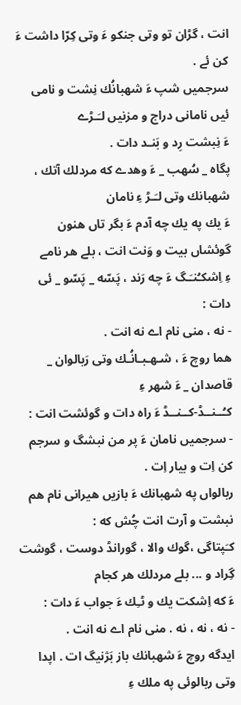انت ، گڑان تو وتی جنكو ءَ وتی كِرّا داشت ءَ كن ئے .
سرجميں شپ ءَ شهبانُك نِشت و نامی ئيں نامانی دراج و مزنيں لـَـڑے
ءَ نِبشت رِد و بَنـد دات .
پگاه _ سُهب _ ءَ وهدے كه مردلك آتك ، شهبانك وتی لـَـڑ ءِ نامان
ءَ يك په يك چه آدم ءَ بگر تاں هنون گوئشاں بيت و وَنت انت ، بلے هر نامے
ءِ اِشكـُنـَـگ ءَ چه رَند ، پَسّه _ پَسّو _ ئی دات :
- نه ، منی نام اے نه انت .
هما روچ ءَ ، شـهـبـانُـك وتی رَبالوان _ قاصدان _ ءَ شهر ءِ
كـُــنــڈ-كــنــڈ ءَ راه دات و گوئشت انت :
- سرجميں نامان ءَ پر من نبشگ و سرجم كن اِت و بيار اِت .
ربالواں په شهبانك ءَ بازيں هيرانی نام هم نبشت و آرت انت چُش كه :
كـَپتاگی ،گوك والا ، گورانڈ دوست ، گوشت گِراد و ... بلے مردلك هر كجام
ءَ كه اِشكت يك و ٹـِك ءَ جواب ءَ دات :
- نه ، نه ، نه . منی نام اے نه انت .
ايدگه روچ ءَ شهبانك باز بَژنيگ ات . اپدا وتی ربالوئی په ملك ءِ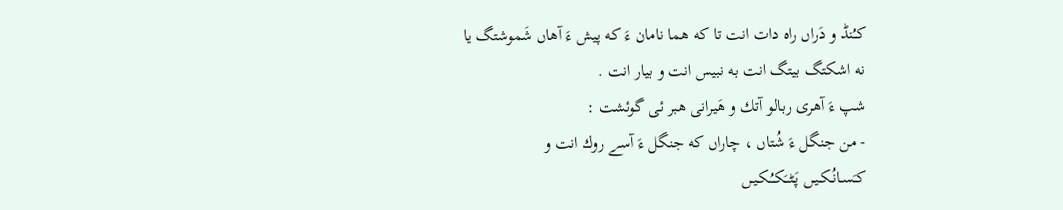كـُنڈ و دَراں راه دات انت تا كه هما نامان ءَ كه پيش ءَ آهاں شَموشتگ يا
نه اشكتگ بيتگ انت به نبيس انت و بيار انت .
شپ ءَ آهری ربالو آتك و هَيرانی هبر ئی گوئشت :
- من جنگل ءَ شُتاں ، چاراں كه جنگل ءَ آسے روك انت و
كـَسـانُـكـيـں پَـٹــَكـُـكـيـں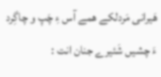هَيرانی مَردلكے همے آس ءِ چَپ و چاگِرد
ءَ چشيں شَئيرے جنان انت :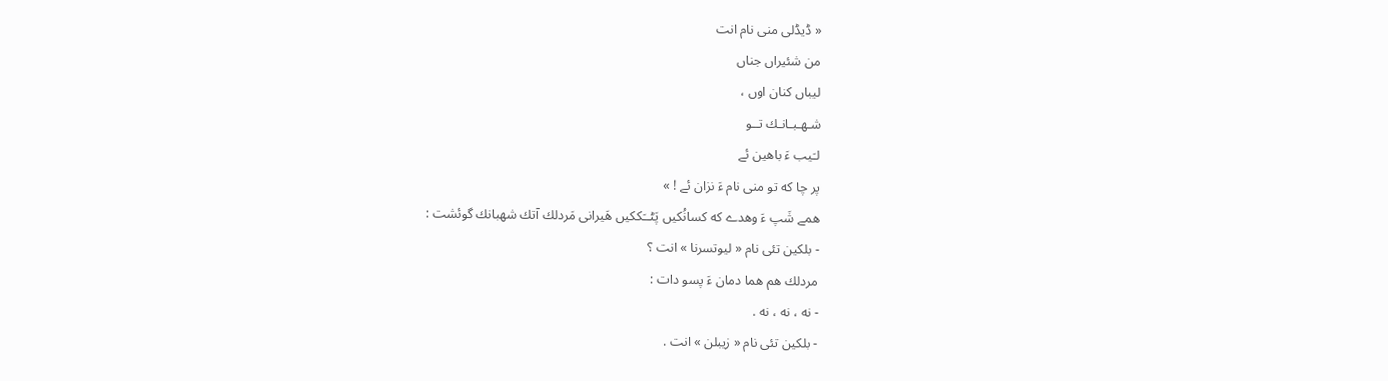« ڈيڈلی منی نام انت
من شئيراں جناں
ليباں كنان اوں ،
شـهـبـانـك تــو
لـَيب ءَ باهين ئے
پر چا كه تو منی نام ءَ نزان ئے ! »
همے شَپ ءَ وهدے كه كسانُكيں پَٹــَككيں هَيرانی مَردلك آتك شهبانك گوئشت :
- بلكين تئی نام « ليوتسرنا » انت ؟
مردلك هم هما دمان ءَ پسو دات :
- نه ، نه ، نه .
- بلكين تئی نام « زيبلن » انت .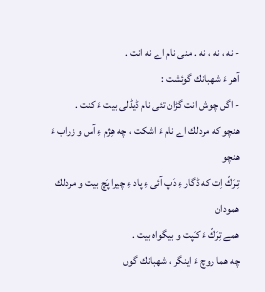- نه ، نه ، نه . منی نام اے نه انت .
آهر ءَ شهبانك گوئشت :
- اگں چوش انت گڑان تئی نام ڈيڈلی بيت ءَ كنت .
هنچو كه مردلك اے نام ءَ اشكت ، چه هِژم ءِ آس و زراب ءَ هنچو
تِـرَكّ اِت كه ڈگار ءِ دَپ آئی ءِ پاد ءِ چيرا پَچ بيت و مردلك همودان
همے تِرَكّ ءَ كـَپت و بيگواه بيت .
چه هما روچ ءَ اينگر ، شهبانك گوں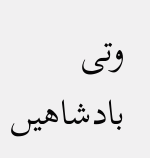وتی بادشاهيں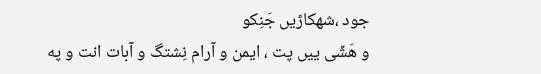جود ،شهكاڑيں جَنِكو
و هَشّی ييں پت ، ايمن و آرام نِشتگ و آبات انت و په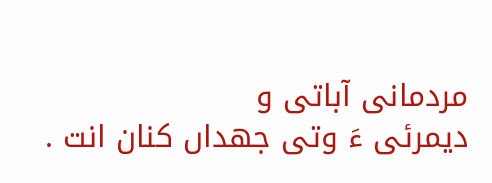مردمانی آباتی و
ديمرئی ءَ وتی جهداں كنان انت .